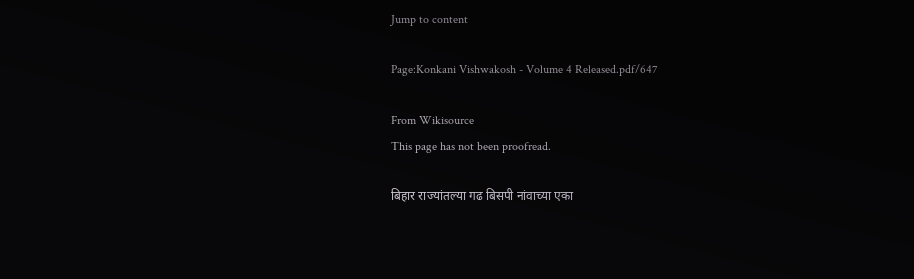Jump to content

Page:Konkani Vishwakosh - Volume 4 Released.pdf/647

From Wikisource
This page has not been proofread.

बिहार राज्यांतल्या गढ बिसपी नांवाच्या एका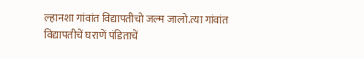ल्हानशा गांवांत विद्यापतीचो जल्म जालो.त्या गांवांत विद्यापतीचें घराणें पंडिताचें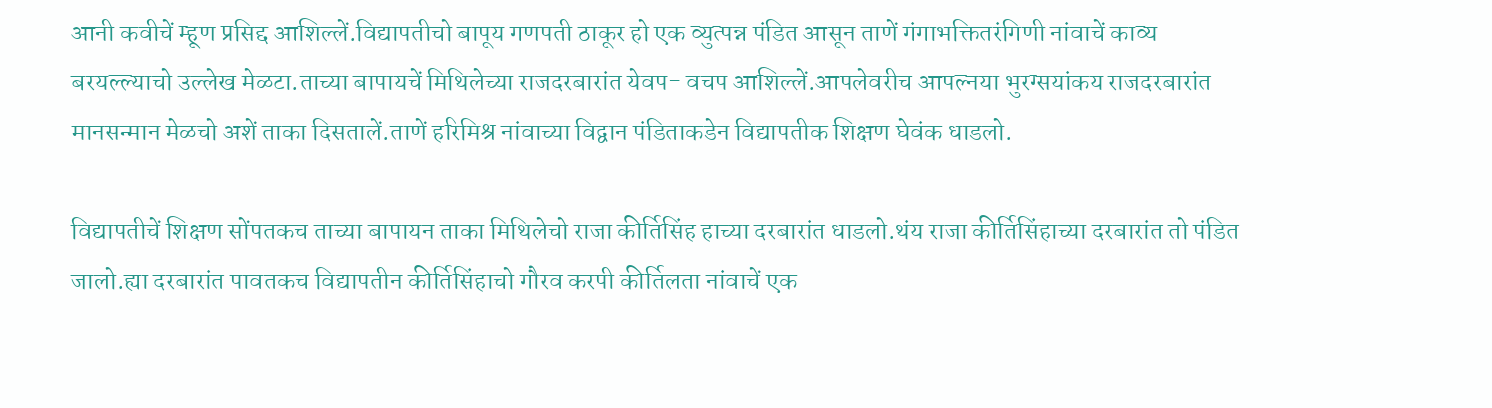आनी कवीचें म्हूण प्रसिद्द आशिल्लें.विद्यापतीचो बापूय गणपती ठाकूर हो एक व्युत्पन्न पंडित आसून ताणें गंगाभक्तितरंगिणी नांवाचें काव्य बरयल्ल्याचो उल्लेख मेळटा.ताच्या बापायचें मिथिलेच्या राजदरबारांत येवप- वचप आशिल्लें.आपलेवरीच आपल्नया भुरग्सयांकय राजदरबारांत मानसन्मान मेळचो अशें ताका दिसतालें.ताणें हरिमिश्र नांवाच्या विद्वान पंडिताकडेन विद्यापतीक शिक्षण घेवंक धाडलो.

विद्यापतीचें शिक्षण सोंपतकच ताच्या बापायन ताका मिथिलेचो राजा कीर्तिसिंह हाच्या दरबारांत धाडलो.थंय राजा कीर्तिसिंहाच्या दरबारांत तो पंडित जालो.ह्या दरबारांत पावतकच विद्यापतीन कीर्तिसिंहाचो गौरव करपी कीर्तिलता नांवाचें एक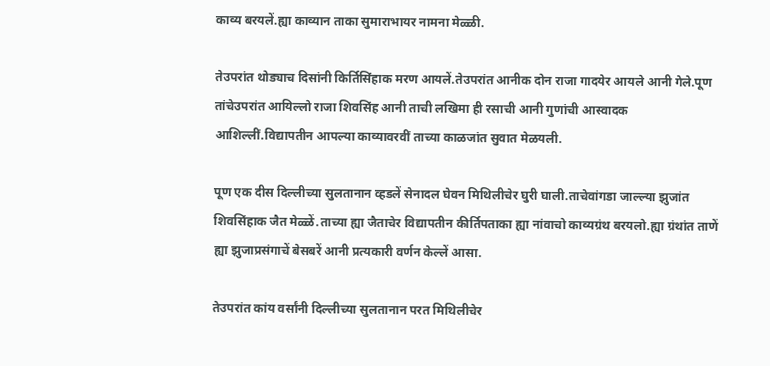काव्य बरयलें.ह्या काव्यान ताका सुमाराभायर नामना मेळ्ळी.

तेउपरांत थोड्याच दिसांनी किर्तिसिंहाक मरण आयलें.तेउपरांत आनीक दोन राजा गादयेर आयले आनी गेले.पूण तांचेउपरांत आयिल्लो राजा शिवसिंह आनी ताची लखिमा ही रसाची आनी गुणांची आस्वादक आशिल्लीं.विद्यापतीन आपल्या काव्यावरवीं ताच्या काळजांत सुवात मेळयली.

पूण एक दीस दिल्लीच्या सुलतानान व्हडलें सेनादल घेवन मिथिलीचेर घुरी घाली.ताचेवांगडा जाल्ल्या झुजांत शिवसिंहाक जैत मेळ्ळें.ताच्या ह्या जैताचेर विद्यापतीन कीर्तिपताका ह्या नांवाचो काव्यग्रंथ बरयलो.ह्या ग्रंथांत ताणें ह्या झुजाप्रसंगाचें बेसबरें आनी प्रत्यकारी वर्णन केल्लें आसा.

तेउपरांत कांय वर्सांनी दिल्लीच्या सुलतानान परत मिथिलीचेर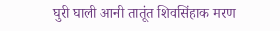घुरी घाली आनी तातूंत शिवसिंहाक मरण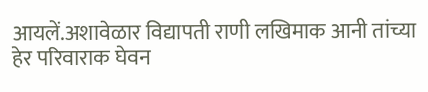आयलें.अशावेळार विद्यापती राणी लखिमाक आनी तांच्या हेर परिवाराक घेवन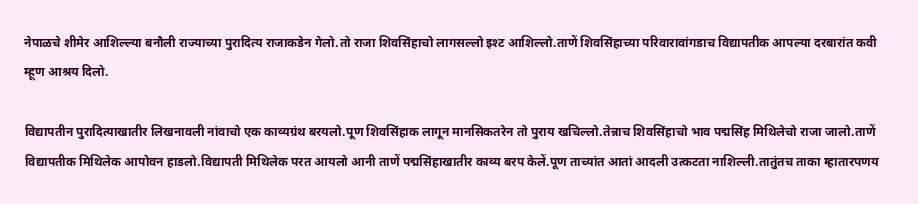नेपाळचे शीमेर आशिल्ल्या बनौली राज्याच्या पुरादित्य राजाकडेन गेलो.तो राजा शिवसिंहाचो लागसल्लो इश्ट आशिल्लो.ताणें शिवसिंहाच्या परिवारावांगडाच विद्यापतीक आपल्या दरबारांत कवी म्हूण आश्रय दिलो.

विद्यापतीन पुरादित्याखातीर लिखनावली नांवाचो एक काव्यग्रंथ बरयलो.पूण शिवसिंहाक लागून मानसिकतरेन तो पुराय खचिल्लो.तेन्नाच शिवसिंहाचो भाव पद्मसिंह मिथिलेचो राजा जालो.ताणें विद्यापतीक मिथिलेक आपोवन हाडलो.विद्यापती मिथिलेक परत आयलो आनी ताणें पद्मसिंहाखातीर काव्य बरप केलें.पूण ताच्यांत आतां आदली उत्कटता नाशिल्ली.तातुंतच ताका म्हातारपणय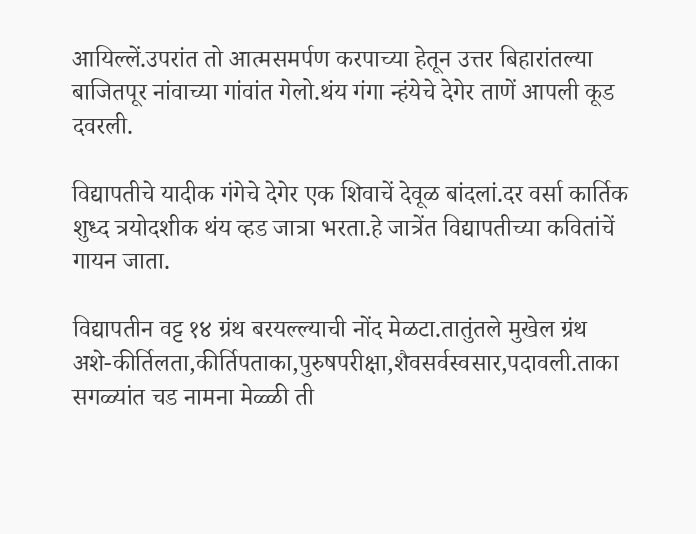आयिल्लें.उपरांत तो आत्मसमर्पण करपाच्या हेतून उत्तर बिहारांतल्या बाजितपूर नांवाच्या गांवांत गेलो.थंय गंगा न्हंयेचे देगेर ताणें आपली कूड दवरली.

विद्यापतीचे यादीक गंगेचे देगेर एक शिवाचें देवूळ बांदलां.दर वर्सा कार्तिक शुध्द त्रयोदशीक थंय व्हड जात्रा भरता.हे जात्रेंत विद्यापतीच्या कवितांचें गायन जाता.

विद्यापतीन वट्ट १४ ग्रंथ बरयल्ल्याची नोंद मेळटा.तातुंतले मुखेल ग्रंथ अशे-कीर्तिलता,कीर्तिपताका,पुरुषपरीक्षा,शैवसर्वस्वसार,पदावली.ताका सगळ्यांत चड नामना मेळ्ळी ती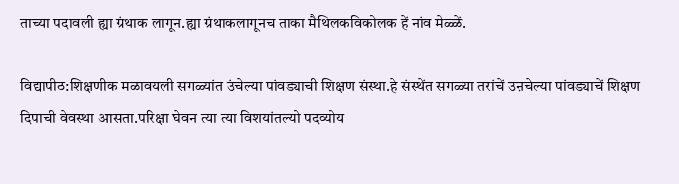ताच्या पदावली ह्या ग्रंथाक लागून.ह्या ग्रंथाकलागूनच ताका मैथिलकविकोलक हें नांव मेळ्ळें.

विद्यापीठ:शिक्षणीक मळावयली सगळ्यांत उंचेल्या पांवड्याची शिक्षण संस्था.हे संस्थेंत सगळ्या तरांचें उऩचेल्या पांवड्याचें शिक्षण दिपाची वेवस्था आसता.परिक्षा घेवन त्या त्या विशयांतल्यो पदव्योय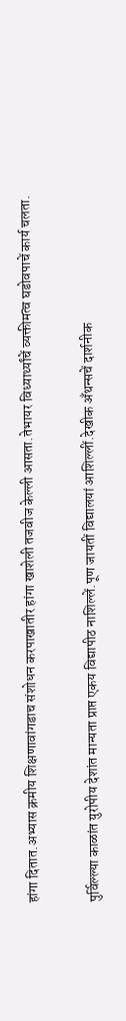हांगा दितात.अभ्यास क्रमीय शिक्षणावांगडाच संशोधन करपाखातीर हांगा खाशेली तजवीज केल्ली आसता.तेभायर विध्यार्थ्यांचें व्यक्तीमत्व घडोवपाचें कार्य चलता.

पुर्विल्ल्या काळांत युरोपीय देशांत मान्यता प्राप्त एकय विद्यापीठ नाशिल्लें.पूण जायतीं विद्यालयां आशिल्लीं.देखीक अँथन्सचें दार्शनीक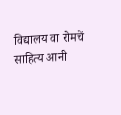विद्यालय वा रोमचें साहित्य आनी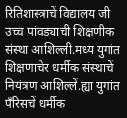रितिशास्त्राचें विद्यालय जी उच्च पांवड्याची शिक्षणीक संस्था आशिल्ली.मध्य युगांत शिक्षणाचेर धर्मीक संस्थाचें नियंत्रण आशिल्लें.ह्या युगांत पँरिसचें धर्मीक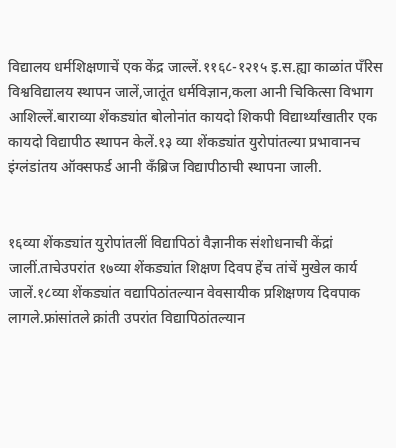विद्यालय धर्मशिक्षणाचें एक केंद्र जाल्लें.११६८-१२१५ इ.स.ह्या काळांत पँरिस विश्वविद्यालय स्थापन जालें,जातूंत धर्मविज्ञान,कला आनी चिकित्सा विभाग आशिल्लें.बाराव्या शेंकड्यांत बोलोनांत कायदो शिकपी विद्यार्थ्यांखातीर एक कायदो विद्यापीठ स्थापन केलें.१३ व्या शेंकड्यांत युरोपांतल्या प्रभावानच इंग्लंडांतय ऑक्सफर्ड आनी कँब्रिज विद्यापीठाची स्थापना जाली.


१६व्या शेंकड्यांत युरोपांतलीं विद्यापिठां वैज्ञानीक संशोधनाची केंद्रां जालीं.ताचेउपरांत १७व्या शेंकड्यांत शिक्षण दिवप हेंच तांचें मुखेल कार्य जालें.१८व्या शेंकड्यांत वद्यापिठांतल्यान वेवसायीक प्रशिक्षणय दिवपाक लागले.फ्रांसांतले क्रांती उपरांत विद्यापिठांतल्यान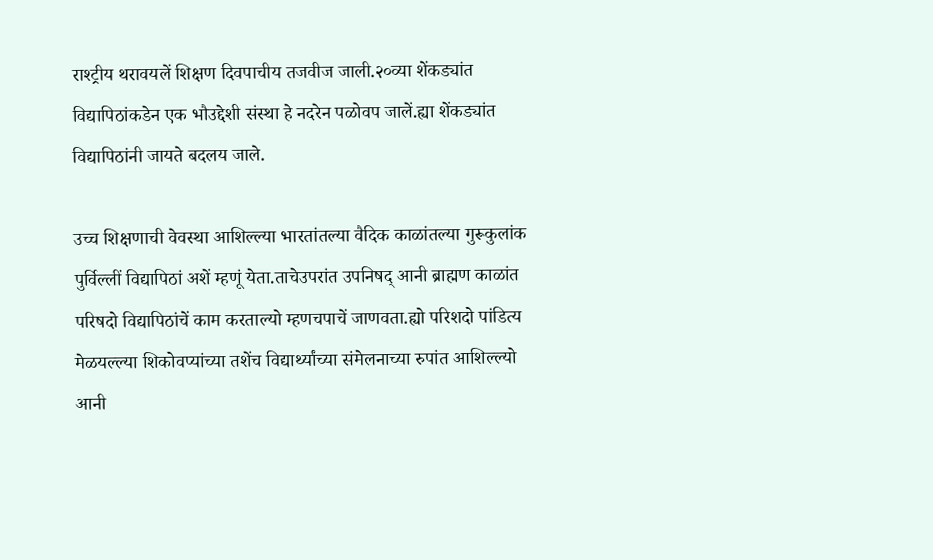राश्ट्रीय थरावयलें शिक्षण दिवपाचीय तजवीज जाली.२०व्या शेंकड्यांत विद्यापिठांकडेन एक भौउद्देशी संस्था हे नदरेन पळोवप जालें.ह्या शेंकड्यांत विद्यापिठांनी जायते बदलय जाले.

उच्च शिक्षणाची वेवस्था आशिल्ल्या भारतांतल्या वैदिक काळांतल्या गुरूकुलांक पुर्विल्लीं विद्यापिठां अशें म्हणूं येता.ताचेउपरांत उपनिषद् आनी ब्राह्मण काळांत परिषदो विद्यापिठांचें काम करताल्यो म्हणचपाचें जाणवता.ह्यो परिशदो पांडित्य मेळयल्ल्या शिकोवप्यांच्या तशेंच विद्यार्थ्यांच्या संमेलनाच्या रुपांत आशिल्ल्यो आनी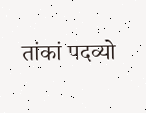तांकां पदव्यो